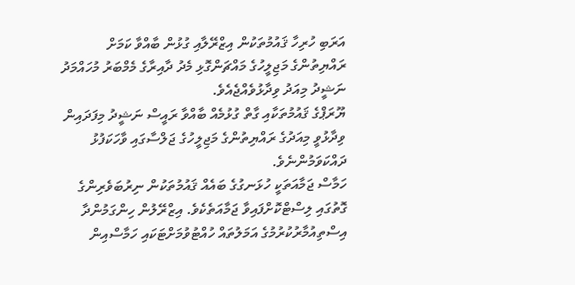އަރަބި ހުރިހާ ޤައުމުތަކުން އިޒްރޭލާއި ގުޅުން ބާއްވާ ކަމަށް ރައްޔިތުންގެ މަޖިލީހުގެ މައްޗަންގޮޅި މެދު ދާއިރާގެ މެމްބަރު މުހައްމަދު ނަޝީދު މިއަދު ވިދާޅުވެއްޖެއެވެ.
ޔޫރަޕްގެ ޤައުމުތަކާއި ގާތް ގުޅުމެއް ބާއްވާ ރައީސް ނަޝީދު މިފަދައިން ވިދާޅުވީ މިއަދުގެ ރައްޔިތުންގެ މަޖިލީހުގެ ޖަލްސާގައި ވާހަކަފުޅު ދައްކަވަމުންނެވެ.
ހަމާސް ޖަމާއަތަކީ ހުޅަނގުގެ ބައެއް ޤައުމުތަކުން ނިރުބަވެރިންގެ ގޮތުގައި ލިސްޓްކޮށްފައިވާ ޖަމާއަތެކެވެ. އިޒްރޭލުން ހިންގަމުންދާ އިސްތިއުމާރުކުރުމުގެ އަމަލުތައް ހުއްޓުވުމަށްޓަކައި ހަމާސްއިން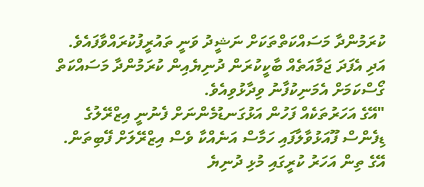ކުރަމުންދާ މަސައްކަތްތަކަށް ނަޝީދު ވަނީ ތައުރީފުކުރައްވާފައެވެ. އަދި އެފަދަ ޖަމާއަތެއް ބާކީކުރަން ދުނިޔެއިން ކުރަމުންދާ މަސައްކަތް ގޯސްކަމަށް އެމަނިކުފާނު ވިދާޅުވިއެވެ.
"އޭގެ އަހަރުތަކެއް ފަހުން އަޅުގަނޑުމެންނަށް ފެނުނީ އިޒްރޭލުގެ ޑިފެންސް ފޫއަޅުވާލާފައި ހަމާސް އަނެއްކާ ވެސް އިޒްރޭލަށް ފޭބިތަން. އޭގެ ތިން އަހަރު ކުރީގައި މުޅި ދުނިޔެ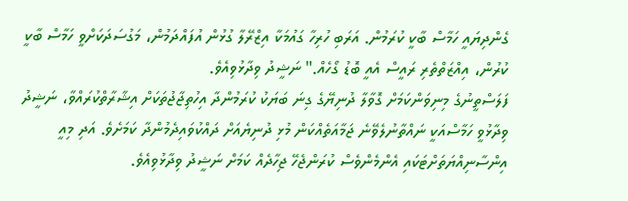ގެންދިޔައީ ހަމާސް ބާކީ ކުރަމުން. އަރަބި ހުރިހާ ގައުމަކާ އިޒްރޭލާ ގުޅުން އުފައްދަމުން، މަގުސަދަކަށްވީ ހަމާސް ބާކީ ކުރުން، އިއްޒަތްތެރި ރައީސް އެއީ ބޮޑު ގޯހެއް." ނަޝީދު ވިދާޅުވިއެވެ.
ފަލަސްތީނުގެ މިނިވަންކަމަށް ގޮވާލާ ދުނިޔޭގެ ގިނަ ބަޔަކު ކުރަމުންދާ އިހުތިޖާޖުތަކަށް އިޝާރާތްކުރައްވާ، ނަޝީދު ވިދާޅުވީ ހަމާސްއަކީ ނައްތާނުލެވޭނެ ޖަމާއަތެއްކަން މުޅި ދުނިޔެއަށް ދައްކުވައިދެމުންދާ ކަމަށެވެ. އަދި މިއީ އިންސާނިއްޔަތަށްޓަކައި އެންމެންވެސް ކުރަންޖެހޭ ޖިހާދެއް ކަމަށް ނަޝީދު ވިދާޅުވިއެވެ.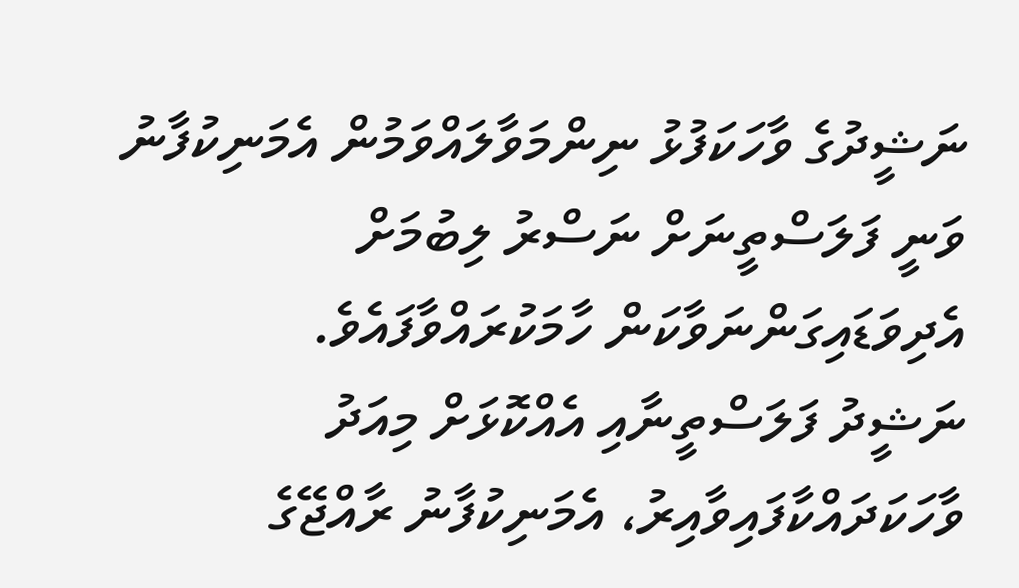ނަޝީދުގެ ވާހަކަފުޅު ނިންމަވާލައްވަމުން އެމަނިކުފާނު ވަނީ ފަލަސްތީނަށް ނަސްރު ލިބުމަށް އެދިވަޑައިގަންނަވާކަން ހާމަކުރައްވާފައެވެ.
ނަޝީދު ފަލަސްތީނާއި އެއްކޮޅަށް މިއަދު ވާހަކަދައްކާފައިވާއިރު، އެމަނިކުފާނު ރާއްޖޭގެ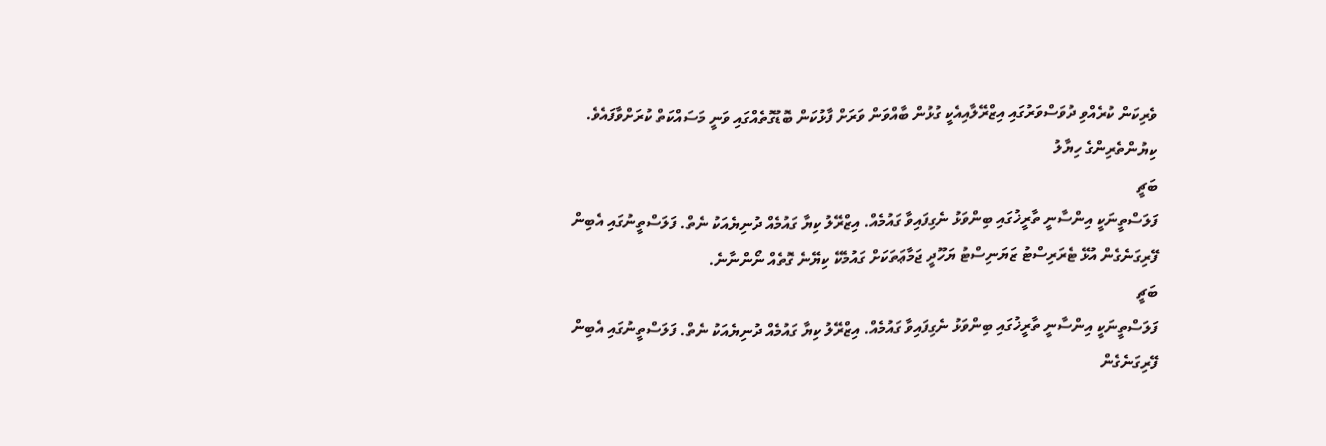ވެރިކަން ކުރެއްވި ދުވަސްވަރުގައި އިޒްރޭލާއިއެކީ ގުޅުން ބާއްވަން ވަރަށް ފާޅުކަން ބޮޑުގޮތެއްގައި ވަނީ މަސައްކަތް ކުރަށްވާފައެވެ.
ކިޔުންތެރިންގެ ހިޔާލު
ބަޗީ
ފަލަސްތީނަކީ އިންސާނީ ތާރީޚުގައި ބިންވަޅު ނެގިފައިވާ ގައުމެއް. އިޒްރޭލު ކިޔާ ގައުމެއް ދުނިޔެއަކު ނެތް. ފަލަސްތީނުގައި އެބިން ފޭރިގަނެގެން އުޅޭ ޓެރަރިސްޓު ޒަޔަނިސްޓު ޔަހޫދީ ޖަމާޢަތަކަށް ގައުމެކޭ ކިޔޭނެ ގޮތެއް ނޯންނާނެ.
ބަޗީ
ފަލަސްތީނަކީ އިންސާނީ ތާރީޚުގައި ބިންވަޅު ނެގިފައިވާ ގައުމެއް. އިޒްރޭލު ކިޔާ ގައުމެއް ދުނިޔެއަކު ނެތް. ފަލަސްތީނުގައި އެބިން ފޭރިގަނެގެން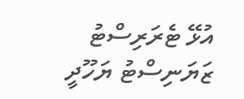އުޅޭ ޓެރަރިސްޓު ޒަޔަނިސްޓު ޔަހޫދީ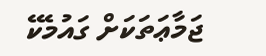ޖަމާޢަތަކަށް ގައުމެކޭ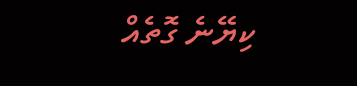ކިޔޭނެ ގޮތެއް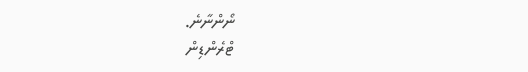ނޯންނާނެ.
ޓްރެންޑިން